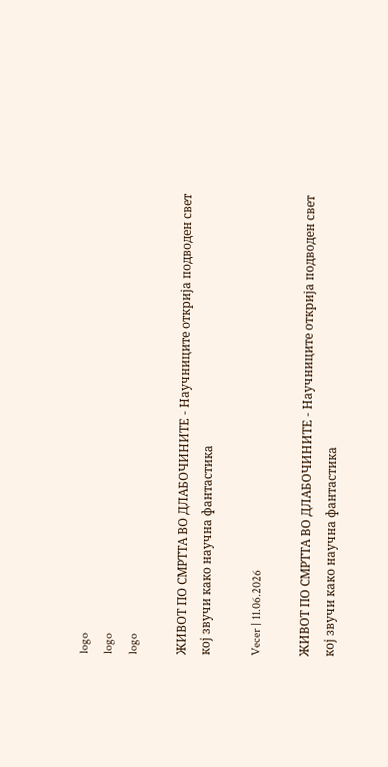logo
logo
logo

ЖИВОТ ПО СМРТТА ВО ДЛАБОЧИНИТЕ - Научниците открија подводен свет кој звучи како научна фантастика

Vecer | 11.06.2026

ЖИВОТ ПО СМРТТА ВО ДЛАБОЧИНИТЕ - Научниците открија подводен свет кој звучи како научна фантастика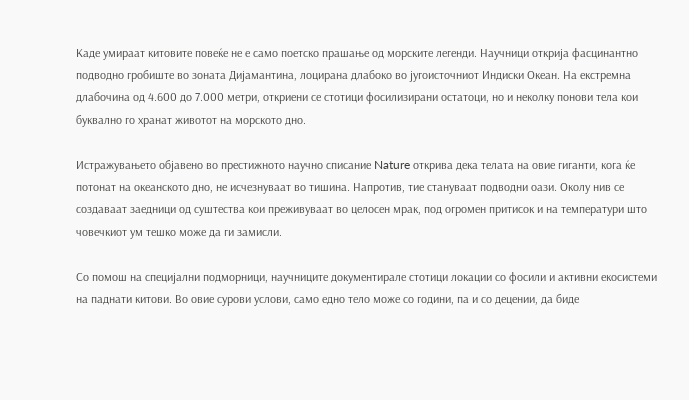Каде умираат китовите повеќе не е само поетско прашање од морските легенди. Научници открија фасцинантно подводно гробиште во зоната Дијамантина, лоцирана длабоко во југоисточниот Индиски Океан. На екстремна длабочина од 4.600 до 7.000 метри, откриени се стотици фосилизирани остатоци, но и неколку понови тела кои буквално го хранат животот на морското дно.

Истражувањето објавено во престижното научно списание Nature открива дека телата на овие гиганти, кога ќе потонат на океанското дно, не исчезнуваат во тишина. Напротив, тие стануваат подводни оази. Околу нив се создаваат заедници од суштества кои преживуваат во целосен мрак, под огромен притисок и на температури што човечкиот ум тешко може да ги замисли.

Со помош на специјални подморници, научниците документирале стотици локации со фосили и активни екосистеми на паднати китови. Во овие сурови услови, само едно тело може со години, па и со децении, да биде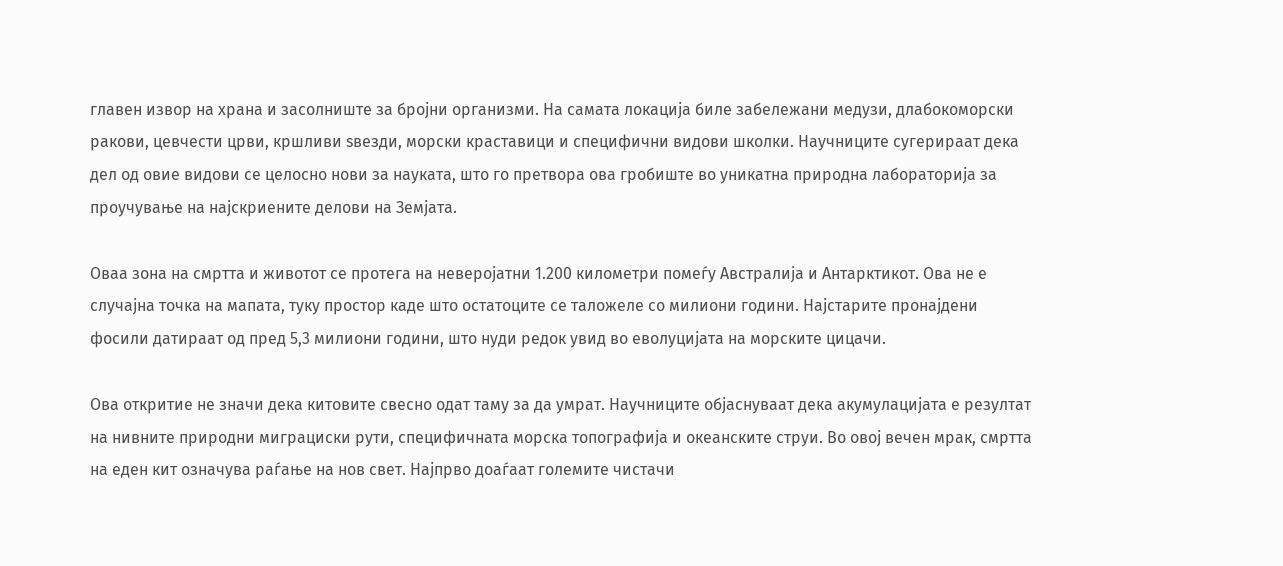главен извор на храна и засолниште за бројни организми. На самата локација биле забележани медузи, длабокоморски ракови, цевчести црви, кршливи ѕвезди, морски краставици и специфични видови школки. Научниците сугерираат дека дел од овие видови се целосно нови за науката, што го претвора ова гробиште во уникатна природна лабораторија за проучување на најскриените делови на Земјата.

Оваа зона на смртта и животот се протега на неверојатни 1.200 километри помеѓу Австралија и Антарктикот. Ова не е случајна точка на мапата, туку простор каде што остатоците се таложеле со милиони години. Најстарите пронајдени фосили датираат од пред 5,3 милиони години, што нуди редок увид во еволуцијата на морските цицачи.

Ова откритие не значи дека китовите свесно одат таму за да умрат. Научниците објаснуваат дека акумулацијата е резултат на нивните природни миграциски рути, специфичната морска топографија и океанските струи. Во овој вечен мрак, смртта на еден кит означува раѓање на нов свет. Најпрво доаѓаат големите чистачи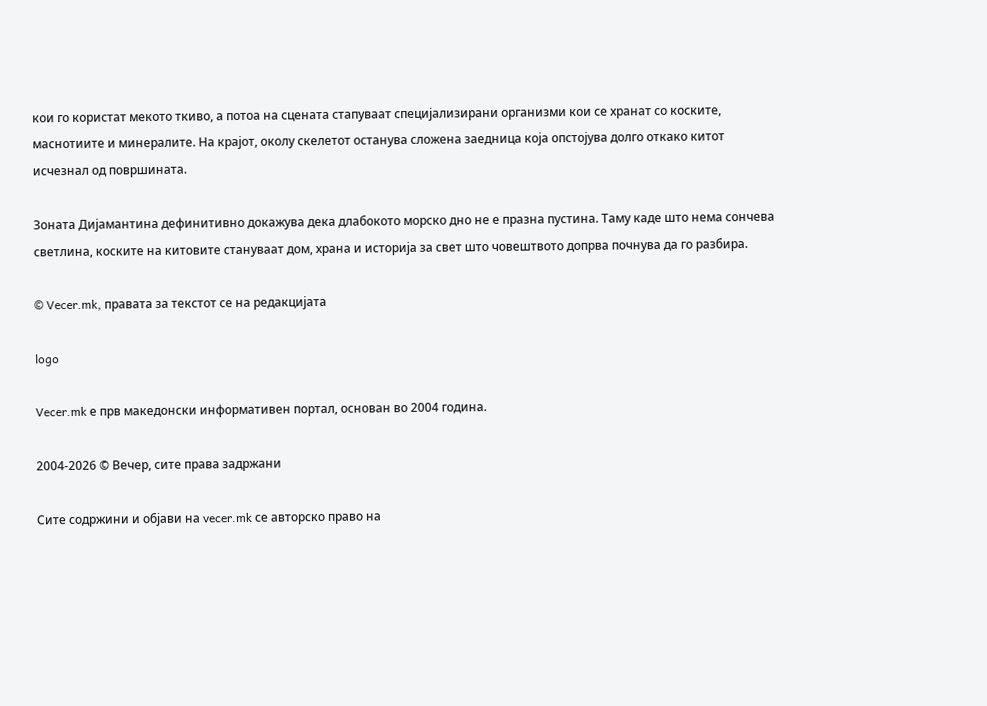кои го користат мекото ткиво, а потоа на сцената стапуваат специјализирани организми кои се хранат со коските, маснотиите и минералите. На крајот, околу скелетот останува сложена заедница која опстојува долго откако китот исчезнал од површината.

Зоната Дијамантина дефинитивно докажува дека длабокото морско дно не е празна пустина. Таму каде што нема сончева светлина, коските на китовите стануваат дом, храна и историја за свет што човештвото допрва почнува да го разбира.

© Vecer.mk, правата за текстот се на редакцијата

logo

Vecer.mk е прв македонски информативен портал, основан во 2004 година.

2004-2026 © Вечер, сите права задржани

Сите содржини и објави на vecer.mk се авторско право на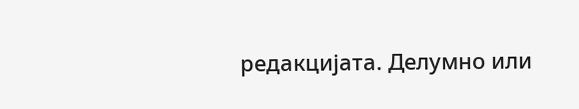редакцијата. Делумно или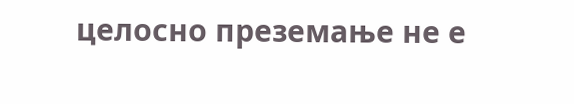целосно преземање не е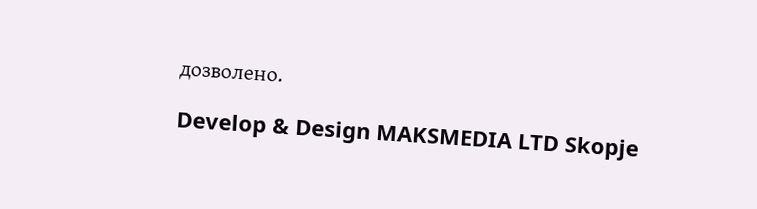дозволено.

Develop & Design MAKSMEDIA LTD Skopje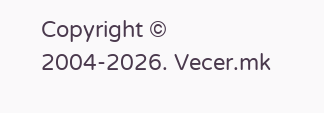Copyright © 2004-2026. Vecer.mk